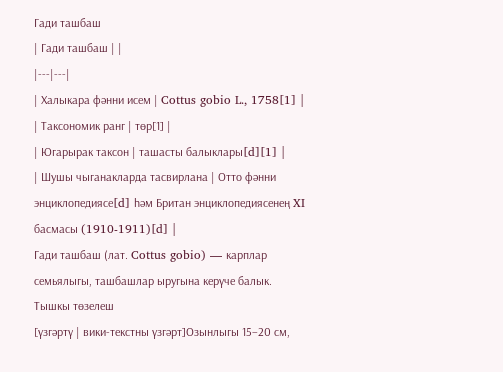Гади ташбаш
| Гади ташбаш | |
|---|---|
| Халыкара фәнни исем | Cottus gobio L., 1758[1] |
| Таксономик ранг | төр[1] |
| Югарырак таксон | ташасты балыклары[d][1] |
| Шушы чыганакларда тасвирлана | Отто фәнни энциклопедиясе[d] һәм Британ энциклопедиясенең XI басмасы (1910-1911)[d] |
Гади ташбаш (лат. Cottus gobio) — карплар семьялыгы, ташбашлар ыругына керүче балык.
Тышкы төзелеш
[үзгәртү | вики-текстны үзгәрт]Озынлыгы 15–20 см,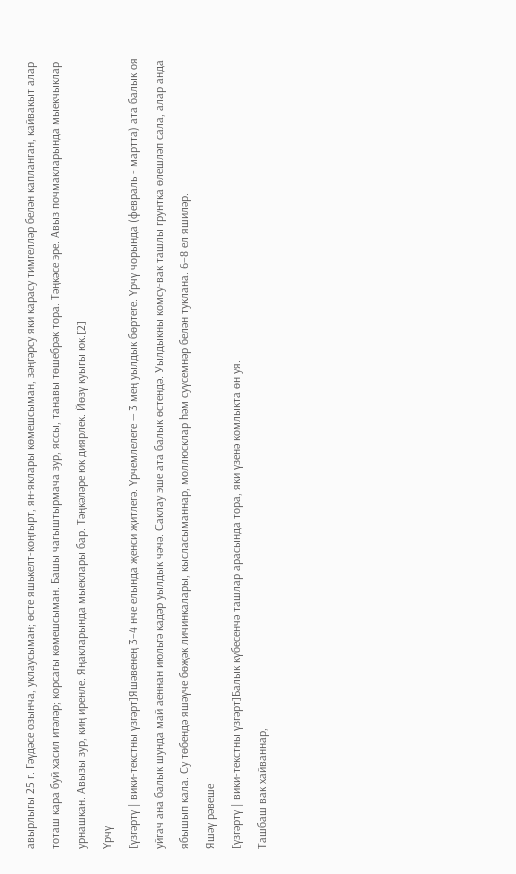авырлыгы 25 г. Гәүдәсе озынча, уклаусыман; өсте яшькелт-коңгырт, ян-яклары көмешсыман, зәңгәрсу яки карасу тимгелләр белән капланган, кайвакыт алар тоташ кара буй хасил итәләр; корсагы көмешсыман. Башы чагыштырмача зур, яссы, танавы төшебрәк тора. Тәңкәсе эре. Авыз почмакларында мыекчыклар урнашкан. Авызы зур, киң иренле. Яңакларында мыеклары бар. Тәңкәләре юк диярлек. Йөзү куыгы юк.[2]
Үрчү
[үзгәртү | вики-текстны үзгәрт]Яшәвенең 3–4 нче елында җенси җитлегә. Үрчемлелеге — 3 мең уылдык бөртеге. Үрчү чорында (февраль - мартта) ата балык оя уйгач ана балык шунда май аеннан июльгә кадәр уылдык чәчә. Саклау эше ата балык өстендә. Уылдыкны комсу-вак ташлы грунтка өлешләп сала, алар анда ябышып кала. Су төбендә яшәүче бөҗәк личинкалары, кысласыманнар, моллюсклар һәм суүсемнәр белән туклана. 6–8 ел яшиләр.
Яшәү рәвеше
[үзгәртү | вики-текстны үзгәрт]Балык күбесенчә ташлар арасында тора, яки үзенә комлыкта өн уя.
Ташбаш вак хайваннар,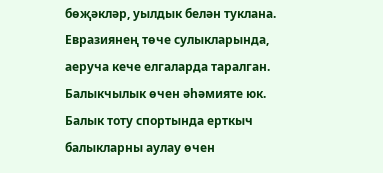бөҗәкләр, уылдык белән туклана.
Евразиянең төче сулыкларында, аеруча кече елгаларда таралган. Балыкчылык өчен әһәмияте юк.
Балык тоту спортында ерткыч балыкларны аулау өчен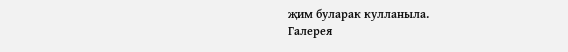җим буларак кулланыла.
Галерея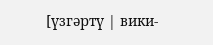[үзгәртү | вики-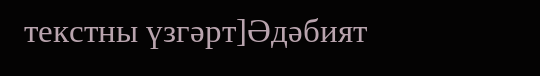текстны үзгәрт]Әдәбият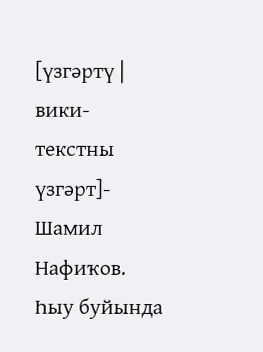[үзгәртү | вики-текстны үзгәрт]- Шамил Нафиҡов. Һыу буйында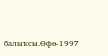балыҡсы.Өфө-1997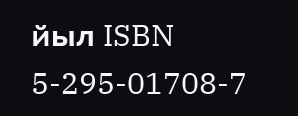йыл ISBN 5-295-01708-7